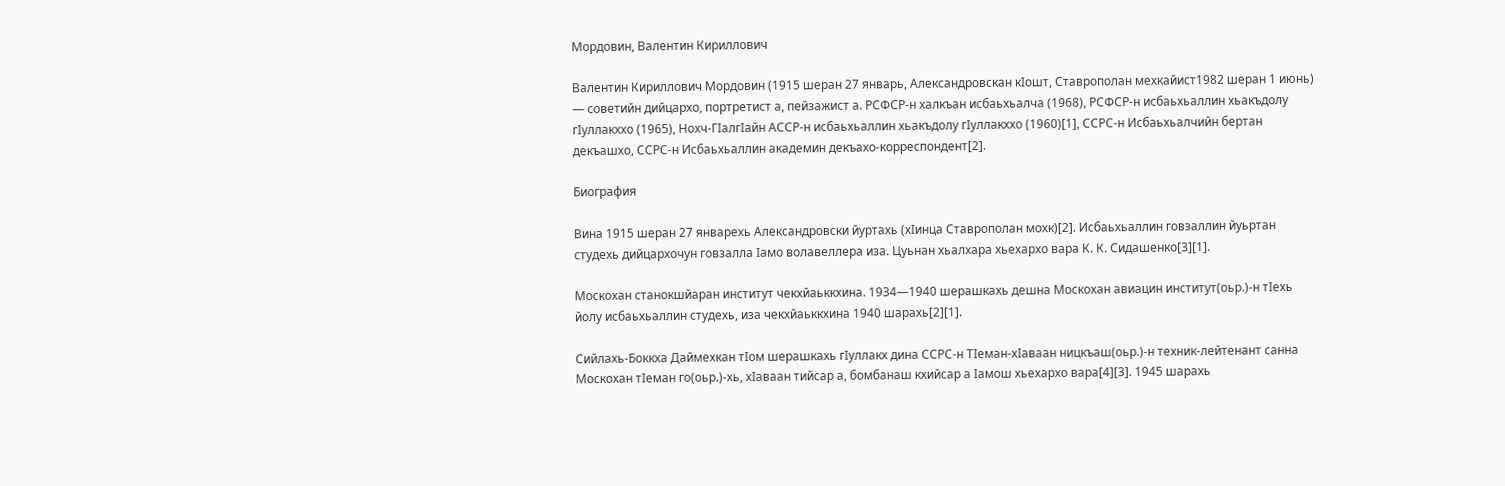Мордовин, Валентин Кириллович

Валентин Кириллович Мордовин (1915 шеран 27 январь, Александровскан кӀошт, Ставрополан мехкайист1982 шеран 1 июнь) — советийн дийцархо, портретист а, пейзажист а. РСФСР-н халкъан исбаьхьалча (1968), РСФСР-н исбаьхьаллин хьакъдолу гӀуллакххо (1965), Нохч-ГӀалгӀайн АССР-н исбаьхьаллин хьакъдолу гӀуллакххо (1960)[1], ССРС-н Исбаьхьалчийн бертан декъашхо, ССРС-н Исбаьхьаллин академин декъахо-корреспондент[2].

Биография

Вина 1915 шеран 27 январехь Александровски йуртахь (хӀинца Ставрополан мохк)[2]. Исбаьхьаллин говзаллин йуьртан студехь дийцархочун говзалла Ӏамо волавеллера иза. Цуьнан хьалхара хьехархо вара К. К. Сидашенко[3][1].

Москохан станокшйаран институт чекхйаьккхина. 1934—1940 шерашкахь дешна Москохан авиацин институт(оьр.)-н тӀехь йолу исбаьхьаллин студехь, иза чекхйаьккхина 1940 шарахь[2][1].

Сийлахь-Боккха Даймехкан тӀом шерашкахь гӀуллакх дина ССРС-н ТӀеман-хӀаваан ницкъаш(оьр.)-н техник-лейтенант санна Москохан тӀеман го(оьр.)-хь, хӀаваан тийсар а, бомбанаш кхийсар а Ӏамош хьехархо вара[4][3]. 1945 шарахь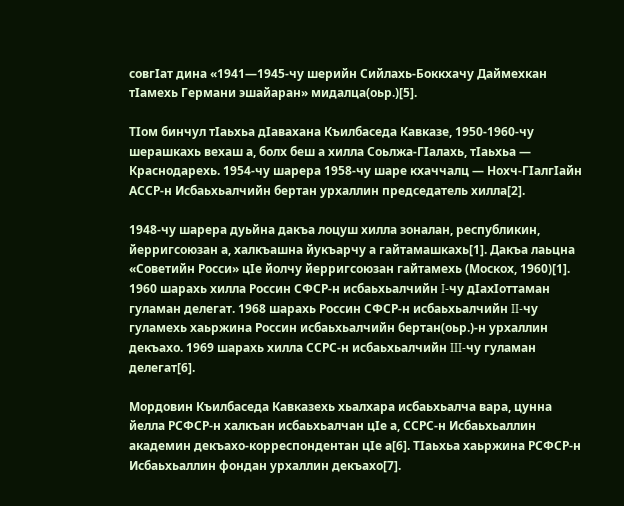совгӀат дина «1941—1945-чу шерийн Сийлахь-Боккхачу Даймехкан тӀамехь Германи эшайаран» мидалца(оьр.)[5].

ТӀом бинчул тӀаьхьа дӀавахана Къилбаседа Кавказе, 1950-1960-чу шерашкахь вехаш а, болх беш а хилла Соьлжа-ГӀалахь, тӀаьхьа — Краснодарехь. 1954-чу шарера 1958-чу шаре кхаччалц — Нохч-ГӀалгӀайн АССР-н Исбаьхьалчийн бертан урхаллин председатель хилла[2].

1948-чу шарера дуьйна дакъа лоцуш хилла зоналан, республикин, йерригсоюзан а, халкъашна йукъарчу а гайтамашкахь[1]. Дакъа лаьцна «Советийн Росси» цӀе йолчу йерригсоюзан гайтамехь (Москох, 1960)[1]. 1960 шарахь хилла Россин СФСР-н исбаьхьалчийн I-чу дӀахӀоттаман гуламан делегат. 1968 шарахь Россин СФСР-н исбаьхьалчийн II-чу гуламехь хаьржина Россин исбаьхьалчийн бертан(оьр.)-н урхаллин декъахо. 1969 шарахь хилла ССРС-н исбаьхьалчийн III-чу гуламан делегат[6].

Мордовин Къилбаседа Кавказехь хьалхара исбаьхьалча вара, цунна йелла РСФСР-н халкъан исбаьхьалчан цӀе а, ССРС-н Исбаьхьаллин академин декъахо-корреспондентан цӀе а[6]. ТӀаьхьа хаьржина РСФСР-н Исбаьхьаллин фондан урхаллин декъахо[7].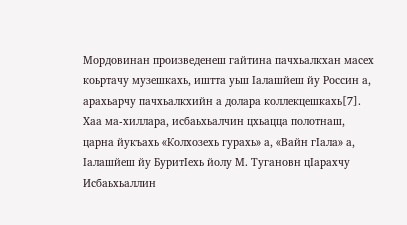Мордовинан произведенеш гайтина пачхьалкхан масех коьртачу музешкахь, иштта уьш Ӏалашйеш йу Россин а, арахьарчу пачхьалкхийн а долара коллекцешкахь[7]. Хаа ма-хиллара, исбаьхьалчин цхьацца полотнаш, царна йукъахь «Колхозехь гурахь» а, «Вайн гӀала» а, Ӏалашйеш йу БуритӀехь йолу М. Тугановн цӀарахчу Исбаьхьаллин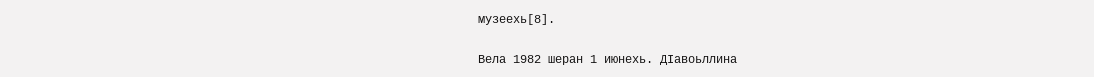музеехь[8].

Вела 1982 шеран 1 июнехь. ДӀавоьллина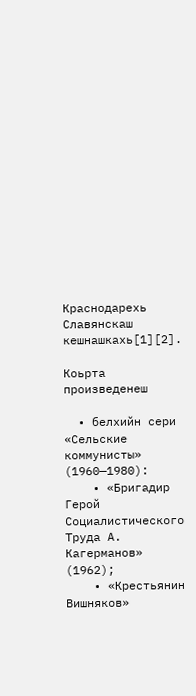Краснодарехь Славянскаш кешнашкахь[1][2].

Коьрта произведенеш

  • белхийн сери «Сельские коммунисты» (1960—1980):
    • «Бригадир Герой Социалистического Труда А. Кагерманов» (1962);
    • «Крестьянин Вишняков»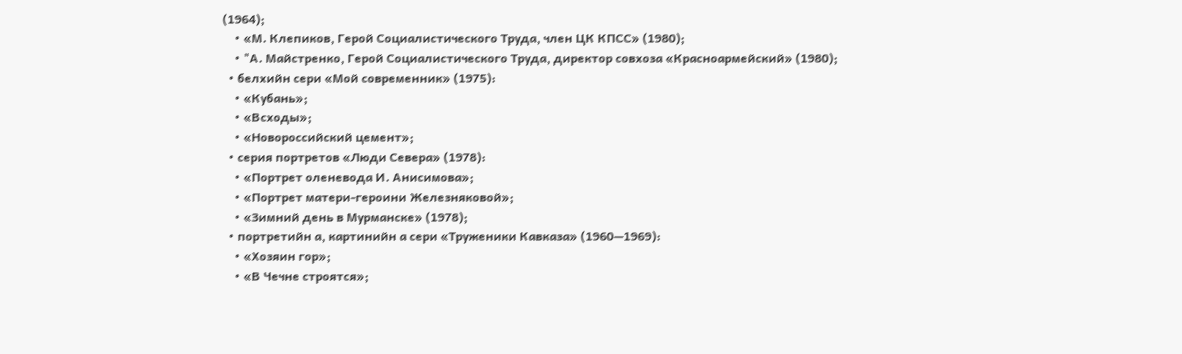(1964);
    • «М. Клепиков, Герой Социалистического Труда, член ЦК КПСС» (1980);
    • "А. Майстренко, Герой Социалистического Труда, директор совхоза «Красноармейский» (1980);
  • белхийн сери «Мой современник» (1975):
    • «Кубань»;
    • «Всходы»;
    • «Новороссийский цемент»;
  • серия портретов «Люди Севера» (1978):
    • «Портрет оленевода И. Анисимова»;
    • «Портрет матери-героини Железняковой»;
    • «Зимний день в Мурманске» (1978);
  • портретийн а, картинийн а сери «Труженики Кавказа» (1960—1969):
    • «Хозяин гор»;
    • «В Чечне строятся»;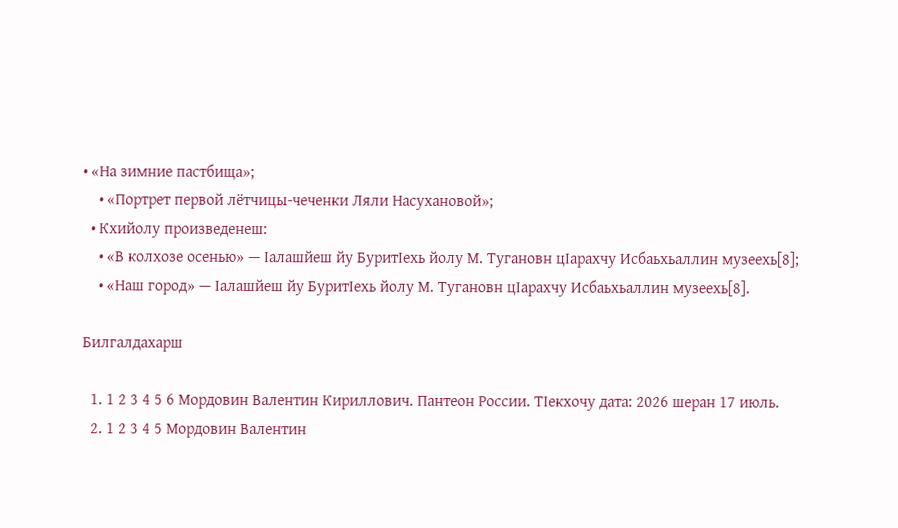• «На зимние пастбища»;
    • «Портрет первой лётчицы-чеченки Ляли Насухановой»;
  • Кхийолу произведенеш:
    • «В колхозе осенью» — Ӏалашйеш йу БуритӀехь йолу М. Тугановн цӀарахчу Исбаьхьаллин музеехь[8];
    • «Наш город» — Ӏалашйеш йу БуритӀехь йолу М. Тугановн цӀарахчу Исбаьхьаллин музеехь[8].

Билгалдахарш

  1. 1 2 3 4 5 6 Мордовин Валентин Кириллович. Пантеон России. ТӀекхочу дата: 2026 шеран 17 июль.
  2. 1 2 3 4 5 Мордовин Валентин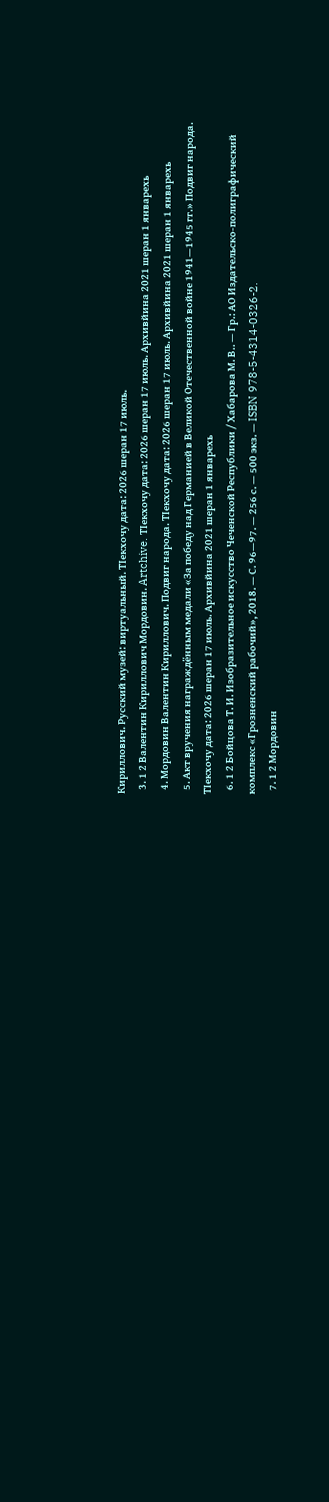Кириллович. Русский музей: виртуальный. ТӀекхочу дата: 2026 шеран 17 июль.
  3. 1 2 Валентин Кириллович Мордовин. Artchive. ТӀекхочу дата: 2026 шеран 17 июль. Архивйина 2021 шеран 1 январехь
  4. Мордовин Валентин Кириллович. Подвиг народа. ТӀекхочу дата: 2026 шеран 17 июль. Архивйина 2021 шеран 1 январехь
  5. Акт вручения награждённым медали «За победу над Германией в Великой Отечественной войне 1941—1945 гг.» Подвиг народа. ТӀекхочу дата: 2026 шеран 17 июль. Архивйина 2021 шеран 1 январехь
  6. 1 2 Бойцова Т. И. Изобразительное искусство Чеченской Республики / Хабарова М. В.. — Гр.: АО Издательско-полиграфический комплекс «Грозненский рабочий», 2018. — С. 96—97. — 256 с. — 500 экз. — ISBN 978-5-4314-0326-2.
  7. 1 2 Мордовин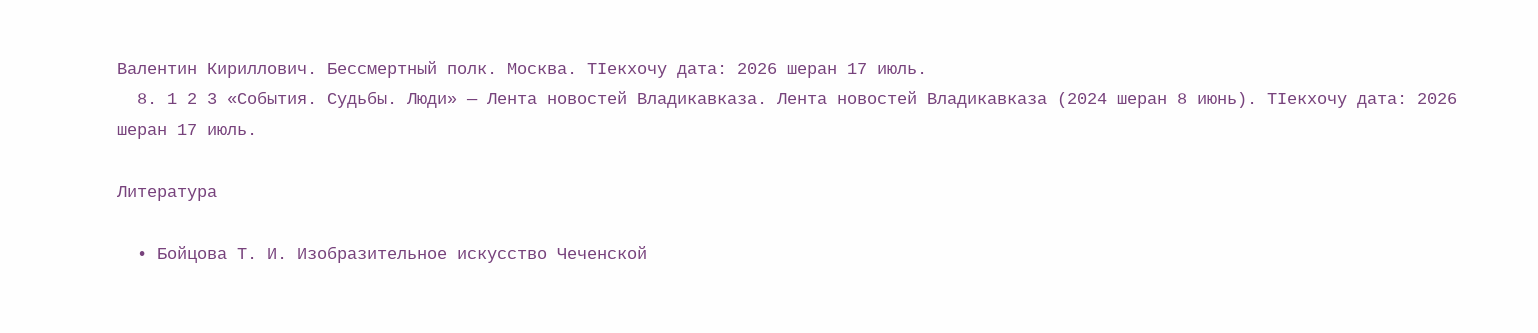Валентин Кириллович. Бессмертный полк. Москва. ТӀекхочу дата: 2026 шеран 17 июль.
  8. 1 2 3 «События. Судьбы. Люди» — Лента новостей Владикавказа. Лента новостей Владикавказа (2024 шеран 8 июнь). ТӀекхочу дата: 2026 шеран 17 июль.

Литература

  • Бойцова Т. И. Изобразительное искусство Чеченской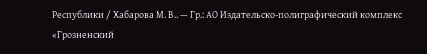Республики / Хабарова М. В.. — Гр.: АО Издательско-полиграфический комплекс «Грозненский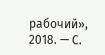рабочий», 2018. — С.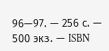96—97. — 256 с. — 500 экз. — ISBN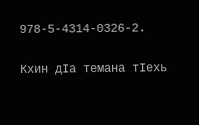978-5-4314-0326-2.

Кхин дӀа темана тӀехь